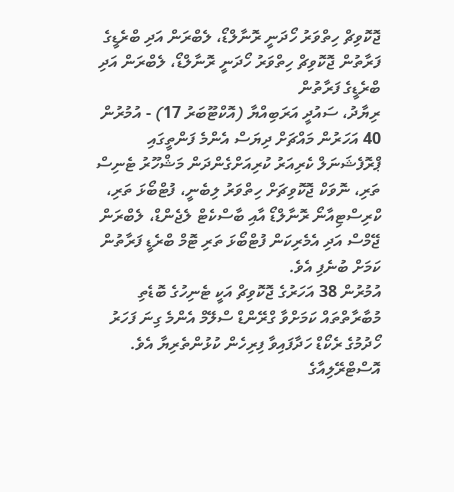ޖޮކޮވިޗް ހިތްވަރު ހޯދަނީ ރޮނާލްޑޯ، ލެބްރަން އަދި ބްރެޑީގެ ފަރާތުން ޖޮކޮވިޗް ހިތްވަރު ހޯދަނީ ރޮނާލްޑޯ، ލެބްރަން އަދި ބްރެޑީގެ ފަރާތުން
ރިޔާދު، ސައުދީ އަރަބިއްޔާ (އޮކްޓޫބަރު 17) - އުމުރުން 40 އަހަރުން މައްޗަށް ދިޔަސް އެންމެ ފަންތީގައި ޕްރޮފެޝަނަލް ކެރިއަރު ކުރިއަށްގެންދަން މަޝްހޫރު ޓެނިސް ތަރި، ނޮވަކް ޖޮކޮވިޗަށް ހިތްވަރު ލިބެނީ، ފުޓްބޯޅަ ތަރި، ކްރިސްޓިއާނޯ ރޮނާލްޑޯ އާއި ބާސްކެޓް ލެޖެންޑް، ލެބްރަން ޖޭމްސް އަދި އެމެރިކަން ފުޓްބޯޅަ ތަރި ޓޮމް ބްރެޑީ ފަރާތުން ކަމަށް ބުނެފި އެވެ.
އުމުރުން 38 އަހަރުގެ ޖޮކޮވިޗް އަކީ ޓެނިހުގެ ބޮޑެތި މުބާރާތްތައް ކަމަށްވާ ގްރޭންޑް ސްލޭމް އެންމެ ގިނަ ފަހަރު ހޯދުމުގެ ރެކޯޑް ހަދާފައިވާ ފިރިހެން ކުޅުންތެރިޔާ އެވެ. އޮސްޓްރޭލިއާގެ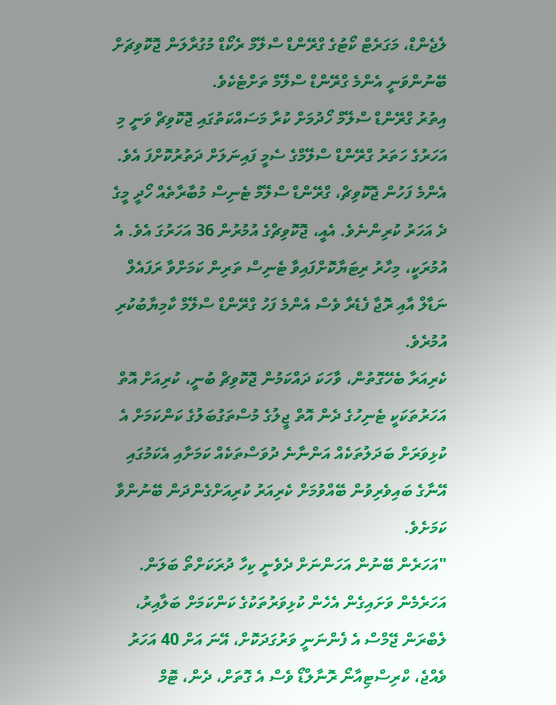ލެޖެންޑް، މަގަރެޓް ކޯޓުގެ ގްރޭންޑް ސްލޭމް ރެކޯޑް މުގުރާލަން ޖޮކޮވިޗަށް ބޭނުންވަނީ އެންމެ ގްރޭންޑް ސްލޭމް ތަށްޓެކެވެ.
އިތުރު ގްރޭންޑް ސްލޭމް ހޯދުމަށް ކުރާ މަސައްކަތުގައި ޖޮކޮވިޗް ވަނީ މި އަހަރުގެ ހަތަރު ގްރޭންޑް ސްލޭމްގެ ސެމީ ފައިނަލަށް ދަތުރުކޮށްފަ އެވެ. އެންމެ ފަހުން ޖޮކޮވިޗް، ގްރޭންޑް ސްލޭމް ޓެނިސް މުބާރާތެއް ހޯދީ މީގެ ދެ އަހަރު ކުރިންނެވެ. އެއީ، ޖޮކޮވިޗްގެ އުމުރުން 36 އަހަރުގަ އެވެ. އެ އުމުރަކީ، މިހާރު ރިޓަޔާކޮށްފައިވާ ޓެނިސް ތަރިން ކަމަށްވާ ރަފައެލް ނަޑާލް އާއި ރޮޖާ ފެޑެރާ ވެސް އެންމެ ފަހު ގްރޭންޑް ސްލޭމް ކާމިޔާބުކުރި އުމުރެވެ.
ކެރިއަރާ ބެހޭގޮތުން، ވާހަކަ ދައްކަމުން ޖޮކޮވިޗް ބުނީ، ކުރިއަށް އޮތް އަހަރުތަކަކީ ޓެނިހުގެ ދެން އޮތް ޖީލުގެ މުސްތަގުބަލުގެ ކަންކަމަށް އެ ކުޅިވަރަށް ބަދަލުތަކެއް އަންނާނެ ދުވަސްތަކެއް ކަމަށާއި އެކަމުގައި އޭނާގެ ބައިވެރިވުން ބޭއްވުމަށް ކެރިއަރު ކުރިއަށްގެންދަން ބޭނުންވާ ކަމަށެވެ.
"އަހަރެން ބޭނުން އަހަންނަށް ދެވެނީ ކިހާ ދުރަކަށްތޯ ބަލަން. އަހަރެމެން ވަށައިގެން އެހެން ކުޅިވަރުތަކުގެ ކަންކަމަށް ބަލާއިރު، ލެބްރަން ޖޭމްސް އެ ފެންނަނީ ވަރުގަދަކޮށް، އޭނަ އަށް 40 އަހަރު ވެއްޖެ، ކްރިސްޓިއާނޯ ރޮނާލްޑޯ ވެސް އެ ގޮތަށް، ދެން، ޓޮމް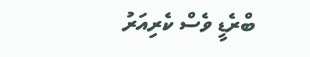ބްރެޑީ ވެސް ކެރިއަރު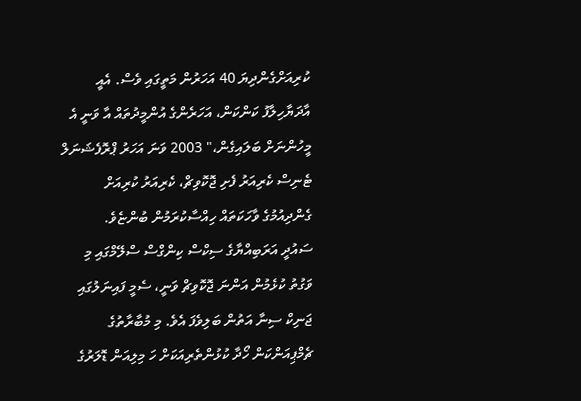ކުރިއަށްގެންދިޔަ 40 އަހަރުން މަތީގައި ވެސް. އެއީ އާދަޔާހިލާފު ކަންކަން، އަހަރެންގެ އުންމީދުތައް އާ ވަނީ އެ މީހުންނަށް ބަލައިގެން،" 2003 ވަނަ އަހަރު ޕްރޮފެޝަނަލް ޓެނިސް ކެރިއަރު ފެށި ޖޮކޮވިޗް، ކެރިއަރު ކުރިއަށް ގެންދިއުމުގެ ވާހަކަތައް ހިއްސާކުރަމުން ބުންޏެވެ.
ސައުދީ އަރަބިއްޔާގެ ސިކްސް ކިންގްސް ސްލޭމްގައި މި ވަގުތު ކުޅެމުން އަންނަ ޖޮކޮވިޗް ވަނީ، ސެމީ ފައިނަލުގައި ޖަނިކް ސިނާ އަތުން ބަލިވެފަ އެވެ. މި މުބާރާތުގެ ޗެމްޕިއަންކަން ހޯދާ ކުޅުންތެރިއަކަށް ހަ މިލިއަން ޑޮލަރުގެ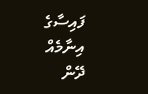ފައިސާގެ އިނާމެއް ދޭން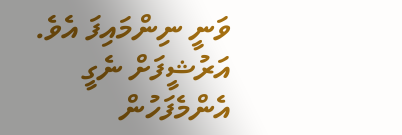ވަނީ ނިންމައިފަ އެވެ.
އަރުޝީފަށް ނެގީ
އެންމެފަހުން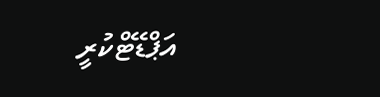އަޕްޑޭޓްކުރީ